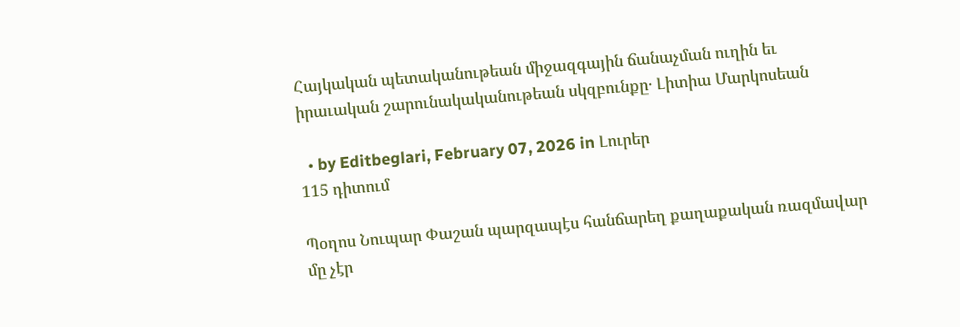Հայկական պետականութեան միջազգային ճանաչման ուղին եւ իրաւական շարունակականութեան սկզբունքը․ Լիտիա Մարկոսեան

  • by Editbeglari, February 07, 2026 in Լուրեր
115 դիտում

Պօղոս Նուպար Փաշան պարզապէս հանճարեղ քաղաքական ռազմավար մը չէր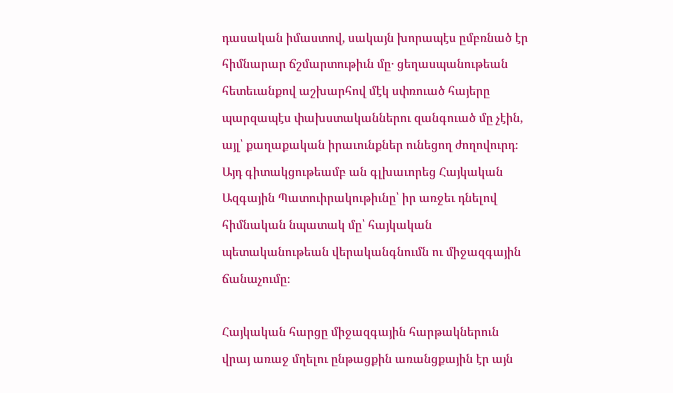դասական իմաստով, սակայն խորապէս ըմբռնած էր հիմնարար ճշմարտութիւն մը․ ցեղասպանութեան հետեւանքով աշխարհով մէկ սփռուած հայերը պարզապէս փախստականներու զանգուած մը չէին, այլ՝ քաղաքական իրաւունքներ ունեցող ժողովուրդ։ Այդ գիտակցութեամբ ան գլխաւորեց Հայկական Ազգային Պատուիրակութիւնը՝ իր առջեւ դնելով հիմնական նպատակ մը՝ հայկական պետականութեան վերականգնումն ու միջազգային ճանաչումը։

Հայկական հարցը միջազգային հարթակներուն վրայ առաջ մղելու ընթացքին առանցքային էր այն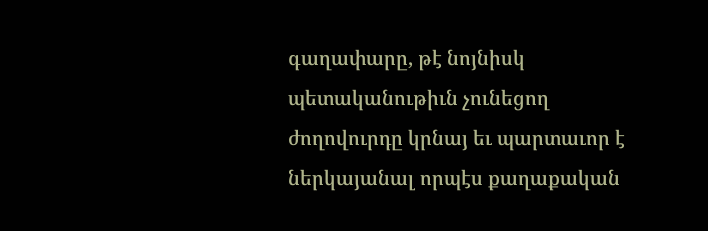գաղափարը, թէ նոյնիսկ պետականութիւն չունեցող ժողովուրդը կրնայ եւ պարտաւոր է ներկայանալ որպէս քաղաքական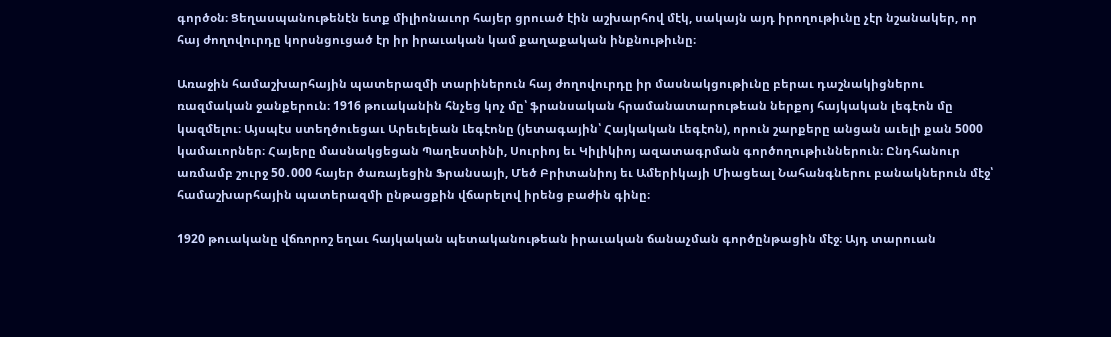գործօն։ Ցեղասպանութենէն ետք միլիոնաւոր հայեր ցրուած էին աշխարհով մէկ, սակայն այդ իրողութիւնը չէր նշանակեր, որ հայ ժողովուրդը կորսնցուցած էր իր իրաւական կամ քաղաքական ինքնութիւնը։

Առաջին համաշխարհային պատերազմի տարիներուն հայ ժողովուրդը իր մասնակցութիւնը բերաւ դաշնակիցներու ռազմական ջանքերուն։ 1916 թուականին հնչեց կոչ մը՝ ֆրանսական հրամանատարութեան ներքոյ հայկական լեգէոն մը կազմելու։ Այսպէս ստեղծուեցաւ Արեւելեան Լեգէոնը (յետագային՝ Հայկական Լեգէոն), որուն շարքերը անցան աւելի քան 5000 կամաւորներ։ Հայերը մասնակցեցան Պաղեստինի, Սուրիոյ եւ Կիլիկիոյ ազատագրման գործողութիւններուն։ Ընդհանուր առմամբ շուրջ 50․000 հայեր ծառայեցին Ֆրանսայի, Մեծ Բրիտանիոյ եւ Ամերիկայի Միացեալ Նահանգներու բանակներուն մէջ՝ համաշխարհային պատերազմի ընթացքին վճարելով իրենց բաժին գինը։

1920 թուականը վճռորոշ եղաւ հայկական պետականութեան իրաւական ճանաչման գործընթացին մէջ։ Այդ տարուան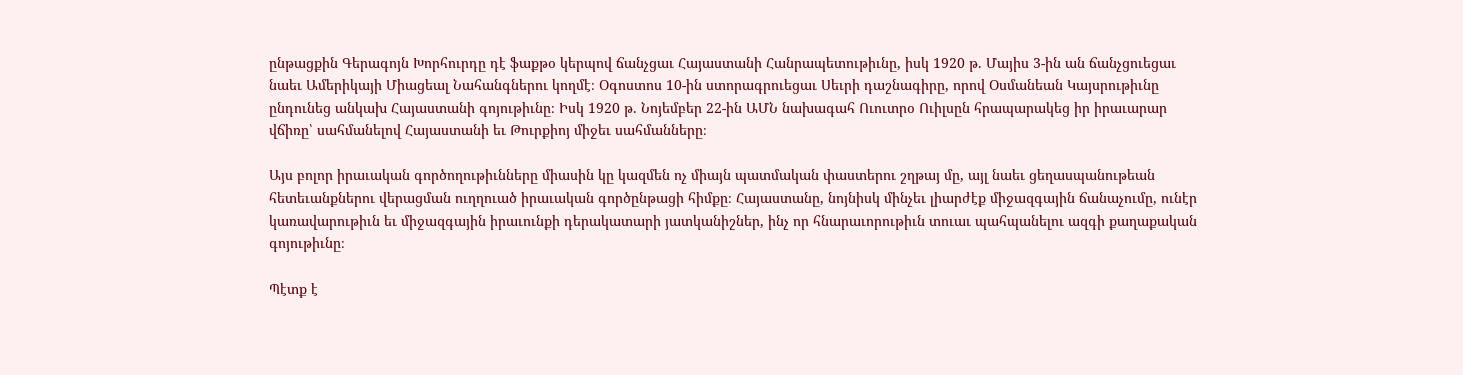ընթացքին Գերագոյն Խորհուրդը դէ ֆաքթօ կերպով ճանչցաւ Հայաստանի Հանրապետութիւնը, իսկ 1920 թ. Մայիս 3-ին ան ճանչցուեցաւ նաեւ Ամերիկայի Միացեալ Նահանգներու կողմէ։ Օգոստոս 10-ին ստորագրուեցաւ Սեւրի դաշնագիրը, որով Օսմանեան Կայսրութիւնը ընդունեց անկախ Հայաստանի գոյութիւնը։ Իսկ 1920 թ. Նոյեմբեր 22-ին ԱՄՆ նախագահ Ուուտրօ Ուիլսըն հրապարակեց իր իրաւարար վճիռը՝ սահմանելով Հայաստանի եւ Թուրքիոյ միջեւ սահմանները։

Այս բոլոր իրաւական գործողութիւնները միասին կը կազմեն ոչ միայն պատմական փաստերու շղթայ մը, այլ նաեւ ցեղասպանութեան հետեւանքներու վերացման ուղղուած իրաւական գործընթացի հիմքը։ Հայաստանը, նոյնիսկ մինչեւ լիարժէք միջազգային ճանաչումը, ունէր կառավարութիւն եւ միջազգային իրաւունքի դերակատարի յատկանիշներ, ինչ որ հնարաւորութիւն տուաւ պահպանելու ազգի քաղաքական գոյութիւնը։

Պէտք է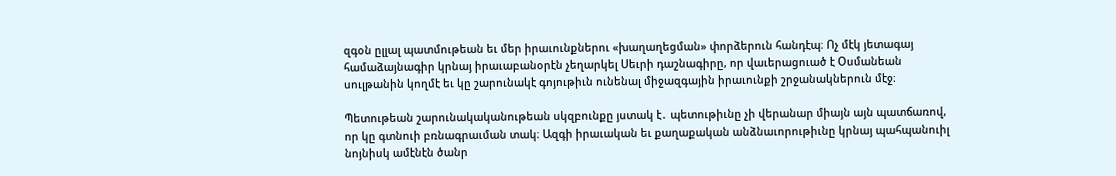զգօն ըլլալ պատմութեան եւ մեր իրաւունքներու «խաղաղեցման» փորձերուն հանդէպ։ Ոչ մէկ յետագայ համաձայնագիր կրնայ իրաւաբանօրէն չեղարկել Սեւրի դաշնագիրը, որ վաւերացուած է Օսմանեան սուլթանին կողմէ եւ կը շարունակէ գոյութիւն ունենալ միջազգային իրաւունքի շրջանակներուն մէջ։

Պետութեան շարունակականութեան սկզբունքը յստակ է․ պետութիւնը չի վերանար միայն այն պատճառով, որ կը գտնուի բռնագրաւման տակ։ Ազգի իրաւական եւ քաղաքական անձնաւորութիւնը կրնայ պահպանուիլ նոյնիսկ ամէնէն ծանր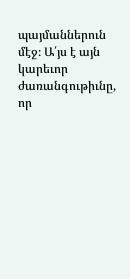պայմաններուն մէջ։ Ա՛յս է այն կարեւոր ժառանգութիւնը, որ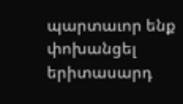պարտաւոր ենք փոխանցել երիտասարդ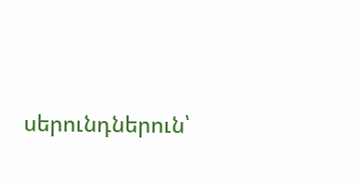սերունդներուն՝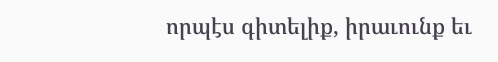որպէս գիտելիք, իրաւունք եւ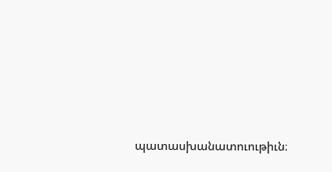պատասխանատուութիւն։